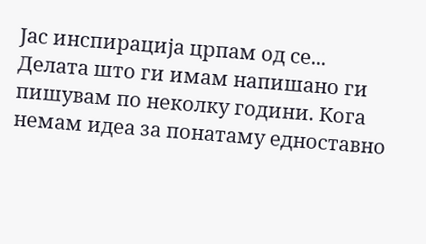Јас инспирација црпам од се... Делата што ги имам напишано ги пишувам по неколку години. Кога немам идеа за понатаму едноставно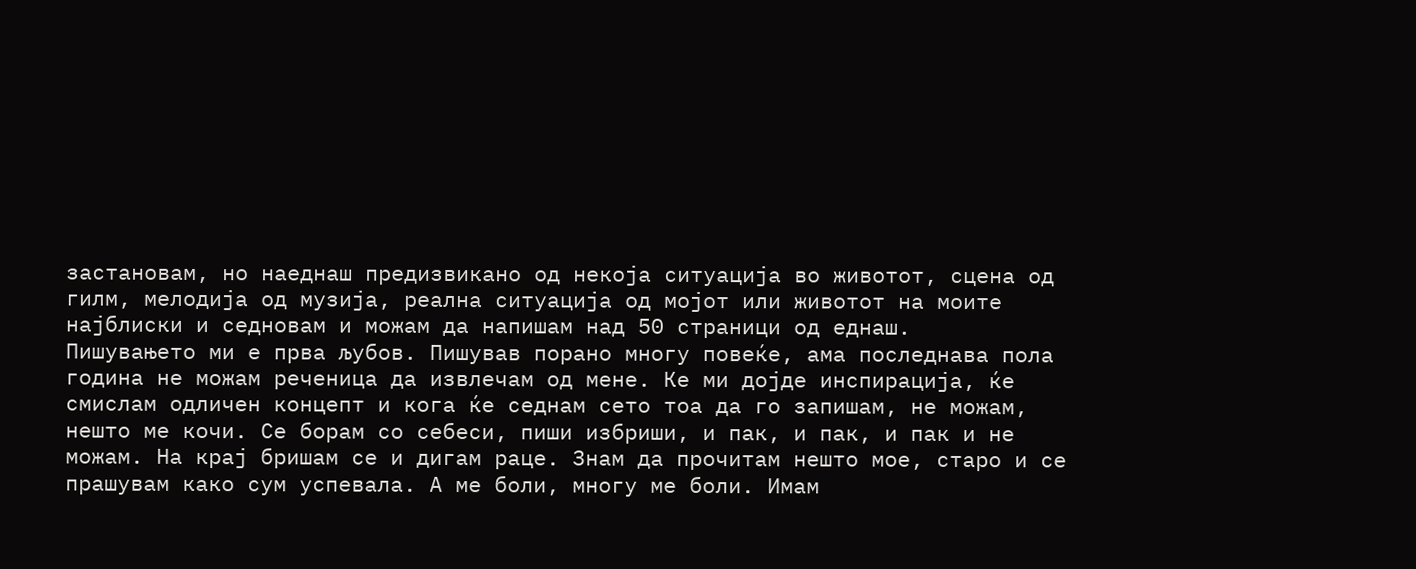застановам, но наеднаш предизвикано од некоја ситуација во животот, сцена од гилм, мелодија од музија, реална ситуација од мојот или животот на моите најблиски и седновам и можам да напишам над 50 страници од еднаш.
Пишувањето ми е прва љубов. Пишував порано многу повеќе, ама последнава пола година не можам реченица да извлечам од мене. Ке ми дојде инспирација, ќе смислам одличен концепт и кога ќе седнам сето тоа да го запишам, не можам, нешто ме кочи. Се борам со себеси, пиши избриши, и пак, и пак, и пак и не можам. На крај бришам се и дигам раце. Знам да прочитам нешто мое, старо и се прашувам како сум успевала. А ме боли, многу ме боли. Имам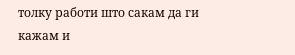толку работи што сакам да ги кажам и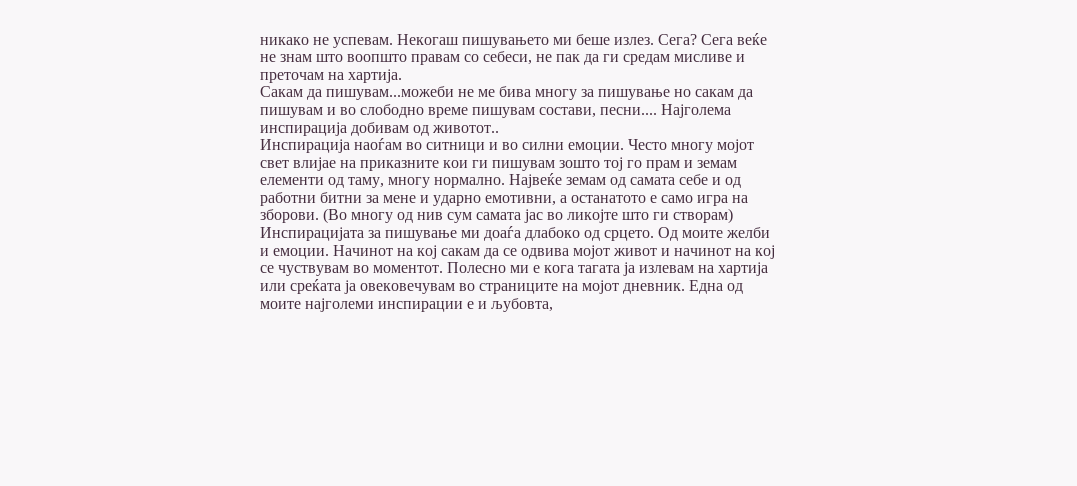никако не успевам. Некогаш пишувањето ми беше излез. Сега? Сега веќе не знам што воопшто правам со себеси, не пак да ги средам мисливе и преточам на хартија.
Сакам да пишувам...можеби не ме бива многу за пишување но сакам да пишувам и во слободно време пишувам состави, песни.... Најголема инспирација добивам од животот..
Инспирација наоѓам во ситници и во силни емоции. Често многу мојот свет влијае на приказните кои ги пишувам зошто тој го прам и земам елементи од таму, многу нормално. Највеќе земам од самата себе и од работни битни за мене и ударно емотивни, а останатото е само игра на зборови. (Во многу од нив сум самата јас во ликојте што ги створам)
Инспирацијата за пишување ми доаѓа длабоко од срцето. Од моите желби и емоции. Начинот на кој сакам да се одвива мојот живот и начинот на кој се чуствувам во моментот. Полесно ми е кога тагата ја излевам на хартија или среќата ја овековечувам во страниците на мојот дневник. Една од моите најголеми инспирации е и љубовта,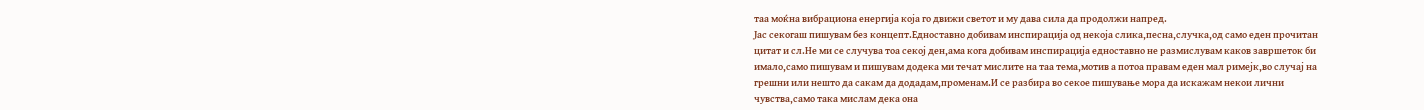таа моќна вибрациона енергија која го движи светот и му дава сила да продолжи напред.
Јас секогаш пишувам без концепт.Едноставно добивам инспирација од некоја слика,песна,случка,од само еден прочитан цитат и сл.Не ми се случува тоа секој ден,ама кога добивам инспирација едноставно не размислувам каков завршеток би имало,само пишувам и пишувам додека ми течат мислите на таа тема,мотив а потоа правам еден мал римејк,во случај на грешни или нешто да сакам да додадам,променам.И се разбира во секое пишување мора да искажам некои лични чувства,само така мислам дека она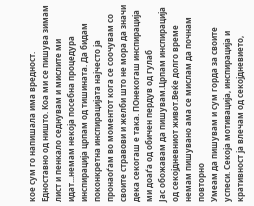кое сум го напишала има вредност.
Eдноставно од ништо. Kоа ми се пишува зимам лист и пенкало седнувам и мислите ми идат...немам некоја посебна процедура
инспирација црпам од тишината. Да бидам поконкретна инспирацијата најчесто ја пронаоѓам во моментот кога се соочувам со своите стравови и желби што не мора да значи дека секогаш е така. ПОнекогаш инспирација ми доаѓа од обичен пердув од гулаб
Јас обожавам да пишувам.Црпам инспирација од секојдневниот живот.Веќе долго време немам пишувано ама се мислам да почнам повторно
Умеам да пишувам и сум горда за своите успеси. Секоја мотивација, инспирација и кративност ја влечам од секојдневието,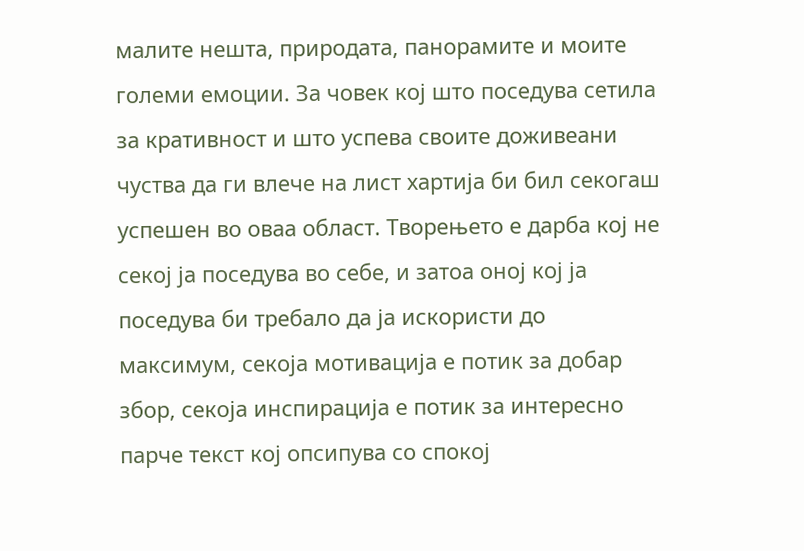малите нешта, природата, панорамите и моите големи емоции. За човек кој што поседува сетила за кративност и што успева своите доживеани чуства да ги влече на лист хартија би бил секогаш успешен во оваа област. Творењето е дарба кој не секој ја поседува во себе, и затоа оној кој ја поседува би требало да ја искористи до максимум, секоја мотивација е потик за добар збор, секоја инспирација е потик за интересно парче текст кој опсипува со спокој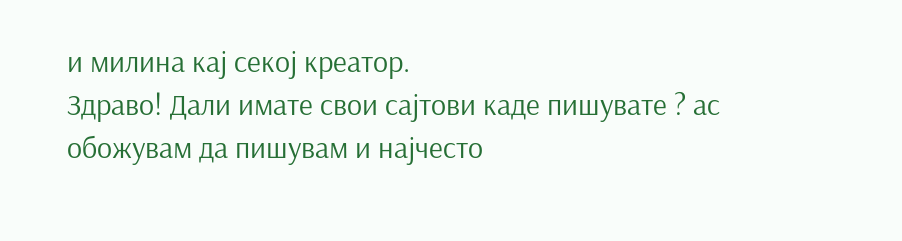и милина кај секој креатор.
Здраво! Дали имате свои сајтови каде пишувате ? ас обожувам да пишувам и најчесто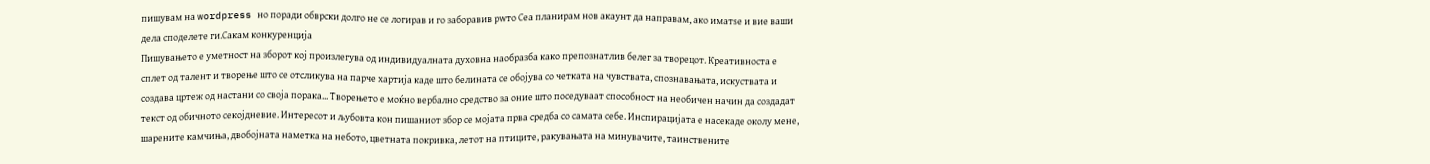пишувам на wordpress но поради обврски долго не се логирав и го заборавив pwто Сеа планирам нов акаунт да направам, ако иматѕе и вие ваши дела споделете ги.Сакам конкуренција
Пишувањето е уметност на зборот кој произлегува од индивидуалната духовна наобразба како препознатлив белег за творецот. Креативноста е сплет од талент и творење што се отсликува на парче хартија каде што белината се обојува со четката на чувствата, спознавањата, искуствата и создава цртеж од настани со своја порака... Творењето е моќно вербално средство за оние што поседуваат способност на необичен начин да создадат текст од обичното секојдневие. Интересот и љубовта кон пишаниот збор се мојата прва средба со самата себе. Инспирацијата е насекаде околу мене, шарените камчиња, двобојната наметка на небото, цветната покривка, летот на птиците, ракувањата на минувачите, таинствените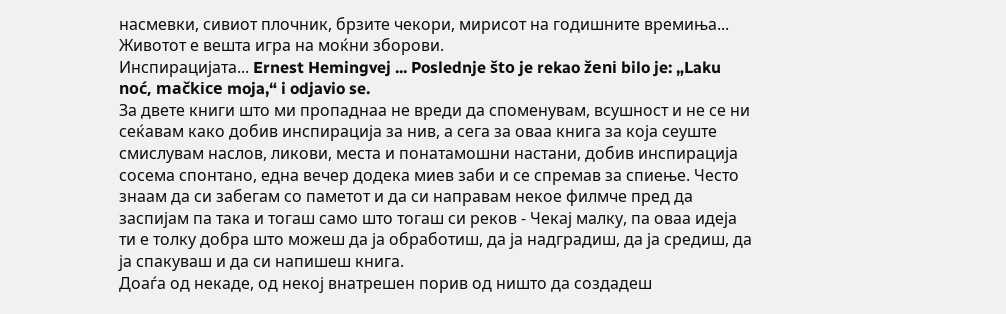насмевки, сивиот плочник, брзите чекори, мирисот на годишните времиња... Животот е вешта игра на моќни зборови.
Инспирацијата... Ernest Hemingvej ... Poslednje što je rekao ženi bilo je: „Laku noć, mačkice moja,“ i odjavio se.
За двете книги што ми пропаднаа не вреди да споменувам, всушност и не се ни сеќавам како добив инспирација за нив, а сега за оваа книга за која сеуште смислувам наслов, ликови, места и понатамошни настани, добив инспирација сосема спонтано, една вечер додека миев заби и се спремав за спиење. Често знаам да си забегам со паметот и да си направам некое филмче пред да заспијам па така и тогаш само што тогаш си реков - Чекај малку, па оваа идеја ти е толку добра што можеш да ја обработиш, да ја надградиш, да ја средиш, да ја спакуваш и да си напишеш книга.
Доаѓа од некаде, од некој внатрешен порив од ништо да создадеш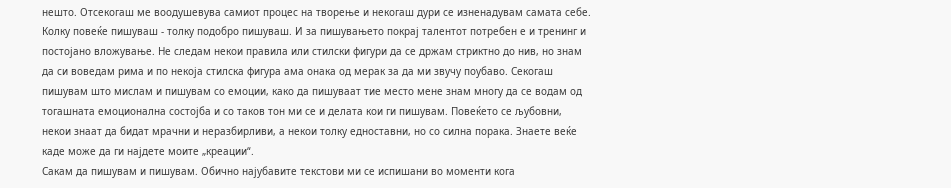нешто. Отсекогаш ме воодушевува самиот процес на творење и некогаш дури се изненадувам самата себе. Колку повеќе пишуваш - толку подобро пишуваш. И за пишувањето покрај талентот потребен е и тренинг и постојано вложување. Не следам некои правила или стилски фигури да се држам стриктно до нив, но знам да си воведам рима и по некоја стилска фигура ама онака од мерак за да ми звучу поубаво. Секогаш пишувам што мислам и пишувам со емоции, како да пишуваат тие место мене знам многу да се водам од тогашната емоционална состојба и со таков тон ми се и делата кои ги пишувам. Повеќето се љубовни, некои знаат да бидат мрачни и неразбирливи, а некои толку едноставни, но со силна порака. Знаете веќе каде може да ги најдете моите „креации“.
Сакам да пишувам и пишувам. Обично најубавите текстови ми се испишани во моменти кога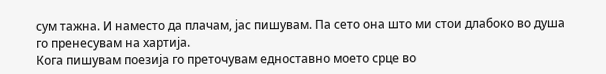сум тажна. И наместо да плачам, јас пишувам. Па сето она што ми стои длабоко во душа го пренесувам на хартија.
Кога пишувам поезија го преточувам едноставно моето срце во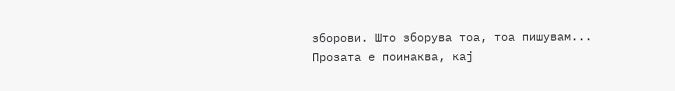зборови. Што зборува тоа, тоа пишувам... Прозата е поинаква, кај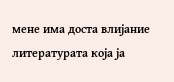мене има доста влијание литературата која ја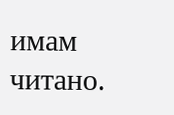имам читано.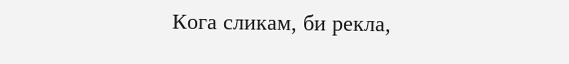Кога сликам, би рекла,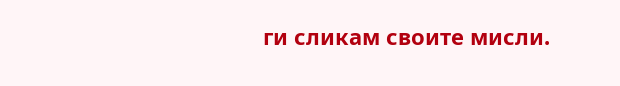ги сликам своите мисли.